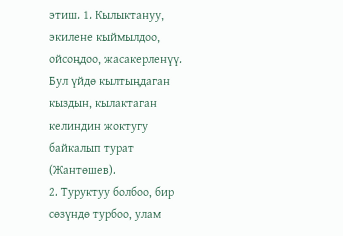этиш. 1. Кылыктануу, экилене кыймылдоо, ойсоңдоо, жасакерленүү. Бул үйдө кылтыңдаган кыздын, кылактаган келиндин жоктугу байкалып турат (Жантөшев).
2. Туруктуу болбоо, бир сөзүндө турбоо, улам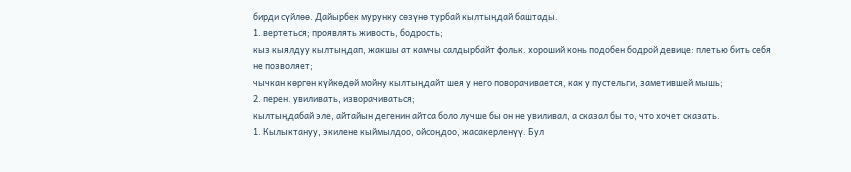бирди сүйлөө. Дайырбек мурунку сөзүнө турбай кылтыңдай баштады.
1. вертеться; проявлять живость, бодрость;
кыз кыялдуу кылтыңдап, жакшы ат камчы салдырбайт фольк. хороший конь подобен бодрой девице: плетью бить себя не позволяет;
чычкан көргөн күйкөдөй мойну кылтыңдайт шея у него поворачивается, как у пустельги, заметившей мышь;
2. перен. увиливать, изворачиваться;
кылтыңдабай эле, айтайын дегенин айтса боло лучше бы он не увиливал, а сказал бы то, что хочет сказать.
1. Кылыктануу, экилене кыймылдоо, ойсоңдоо, жасакерленүү. Бул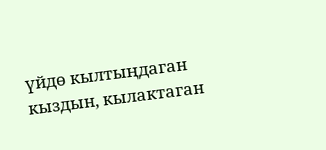үйдө кылтыңдаган кыздын, кылактаган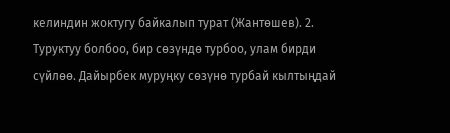келиндин жоктугу байкалып турат (Жантөшев). 2. Туруктуу болбоо, бир сөзүндө турбоо, улам бирди сүйлөө. Дайырбек муруңку сөзүнө турбай кылтыңдай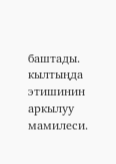баштады.
кылтыңда этишинин аркылуу мамилеси.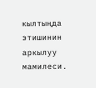кылтыңда этишинин аркылуу мамилеси.